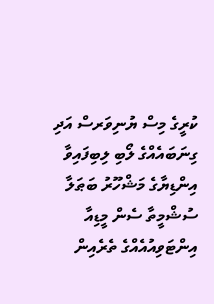ކުރީގެ މިސް ޔުނިވަރސް އަދި ގިނަބައެއްގެ ލޯބި ލިބިފައިވާ އިންޑިޔާގެ މަޝްހޫރު ބަޠަލާ ސުޝްމީތާ ސެން މީޑިއާ އިންޓަވިއުއެއްގެ ތެރެއިން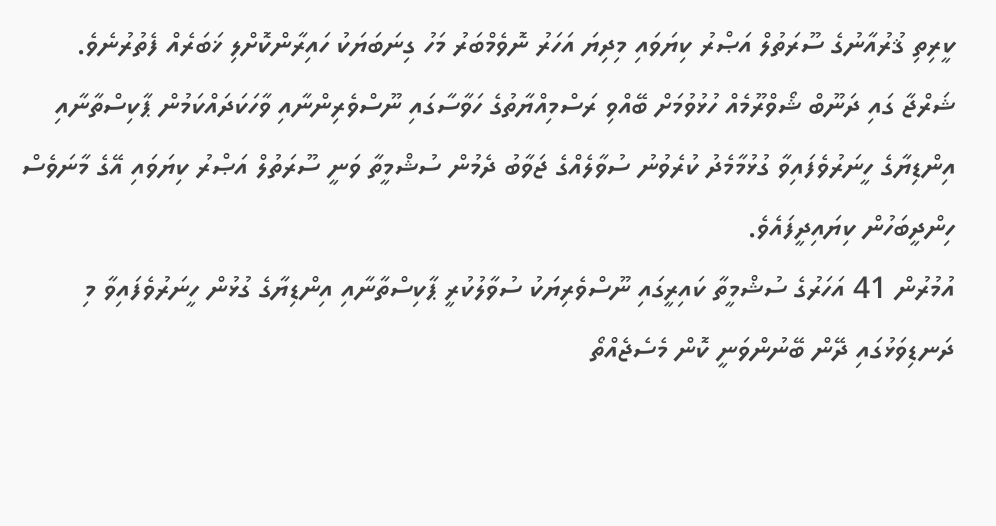ކީރިތި ޤުރުއާނުގެ ސޫރަތުލް އަޞްރު ކިޔަވައި މިދިޔަ އަހަރު ނޮވެމްބަރު މަހު ގިނަބަޔަކު ހައިރާންކޮށްލި ޚަބަރެއް ފެތުރުނެވެ.
ޝަރްޖާ ގައި ދަނޫބް ޝޯވްރޫމެއް ހުޅުވުމަށް ބޭއްވި ރަސްމިއްޔާތުގެ ހަވާސާގައި ނޫސްވެރިންނާއި ވާހަކަދައްކަމުން ޕާކިސްތާނާއި އިންޑިޔާގެ ހީނަރުވެފައިވާ ގުޅުމާމެދު ކުރެވުނު ސުވާލެއްގެ ޖަވާބު ދެމުން ސުޝްމީތާ ވަނީ ސޫރަތުލް އަޞްރު ކިޔަވައި އޭގެ މާނަވެސް ހިންދީބަހުން ކިޔައިދީފައެވެ.
އުމުރުން 41 އަހަރުގެ ސުޝްމީތާ ކައިރީގައި ނޫސްވެރިޔަކު ސުވާލުކުރީ ޕާކިސްތާނާއި އިންޑިޔާގެ ގުޅުން ހީނަރުވެފައިވާ މި ދަނޑިވަޅުގައި ދޭން ބޭނުންވަނީ ކޮން މެސެޖެއްތޯ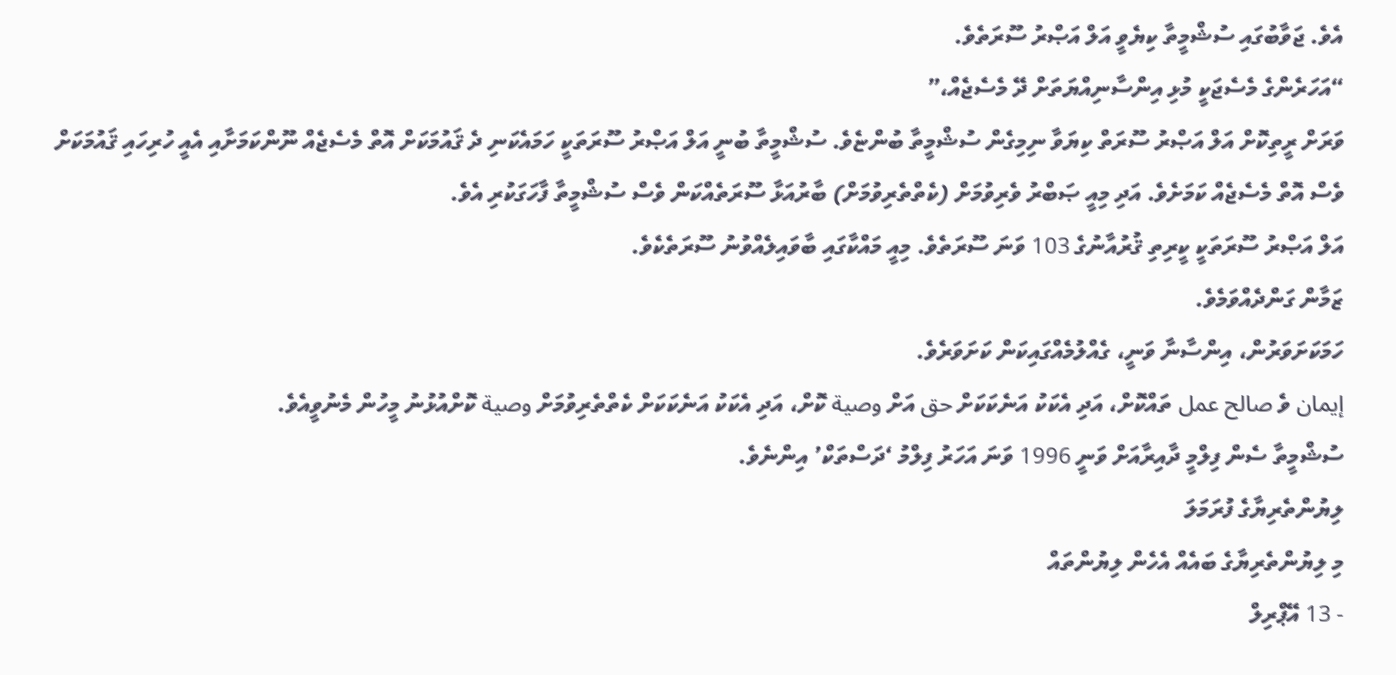އެވެ. ޖަވާބުގައި ސުޝްމީތާ ކިޔެވީ އަލް އަޞްރު ސޫރަތެވެ.
“އަހަރެންގެ މެސެޖަކީ މުޅި އިންސާނިއްޔަތަށް ދޭ މެސެޖެއް،”
ވަރަށް ރީތިކޮށް އަލް އަޞްރު ސޫރަތް ކިޔަވާ ނިމިގެން ސުޝްމީތާ ބުންޏެވެ. ސުޝްމީތާ ބުނީ އަލް އަޞްރު ސޫރަތަކީ ހަމައެކަނި ދެ ޤައުމަކަށް އޮތް މެސެޖެއް ނޫންކަމަށާއި އެއީ ހުރިހައި ޤައުމަކަށް ވެސް އޮތް މެސެޖެއް ކަމަށެވެ. އަދި މިއީ ޞަބްރު ވެރިވުމަށް (ކެތްތެރިވުމަށް) ބާރުއަޅާ ސޫރަތެއްކަން ވެސް ސުޝްމީތާ ފާހަގަކުރި އެވެ.
އަލް އަޞްރު ސޫރަތަކީ ކީރިތި ޤުރުއާނުގެ 103 ވަނަ ސޫރަތެވެ. މިއީ މައްކާގައި ބާވައިލެއްވުނު ސޫރަތެކެވެ.
ޒަމާން ގަންދެއްވަމެވެ.
ހަމަކަށަވަރުން، އިންސާނާ ވަނީ، ގެއްލުމެއްގައިކަން ކަށަވަރެވެ.
إيمان ވެ صالح عمل ތައްކޮށް، އަދި އެކަކު އަނެކަކަށް حق އަށް وصية ކޮށް، އަދި އެކަކު އަނެކަކަށް ކެތްތެރިވުމަށް وصية ކޮށްއުޅުނު މީހުން މެނުވީއެވެ.
ސުޝްމީތާ ސެން ފިލްމީ ދާއިރާއަށް ވަނީ 1996 ވަނަ އަހަރު ފިލްމު ‘ދަސްތަކް’ އިންނެވެ.
ލިޔުންތެރިޔާގެ ފުރަމަލަ
މި ލިޔުންތެރިޔާގެ ބައެއް އެހެން ލިޔުންތައް
- 13 އޭޕްރިލް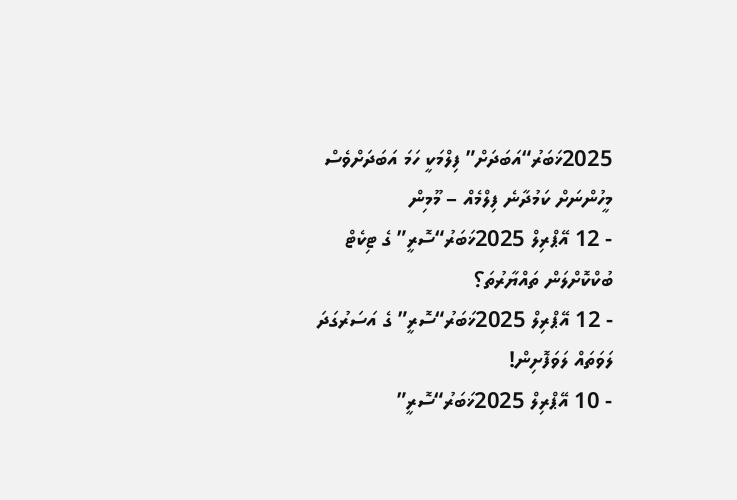2025ޚަބަރު“އަބަދަށް” ފިލްމަކީ ހަމަ އަބަދަށްވެސް މީހުންނަށް ކަމުދާނެ ފިލްމެއް – މޫމިން
- 12 އޭޕްރިލް 2025ޚަބަރު“ސޮރީ” ގެ ޓިކެޓް ބުކްކޮށްލަން ތައްޔާރުތަ؟
- 12 އޭޕްރިލް 2025ޚަބަރު“ސޮރީ” ގެ އަސަރުގަދަ ލަވަތައް ލަވަފޮށިން!
- 10 އޭޕްރިލް 2025ޚަބަރު“ސޮރީ”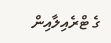ގެ ޓްރެއިލާއިން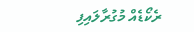ރެކޯޑެއް މުގުރާލައިފި